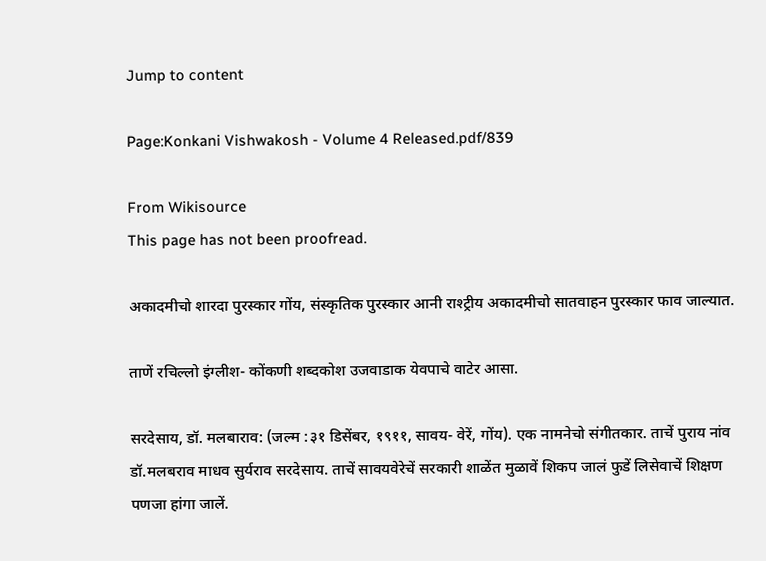Jump to content

Page:Konkani Vishwakosh - Volume 4 Released.pdf/839

From Wikisource
This page has not been proofread.

अकादमीचो शारदा पुरस्कार गोंय, संस्कृतिक पुरस्कार आनी राश्ट्रीय अकादमीचो सातवाहन पुरस्कार फाव जाल्यात.

ताणें रचिल्लो इंग्लीश- कोंकणी शब्दकोश उजवाडाक येवपाचे वाटेर आसा.

सरदेसाय, डॉ. मलबाराव: (जल्म :३१ डिसेंबर, १९११, सावय- वेरें, गोंय). एक नामनेचो संगीतकार. ताचें पुराय नांव डॉ.मलबराव माधव सुर्यराव सरदेसाय. ताचें सावयवेरेचें सरकारी शाळेंत मुळावें शिकप जालं फुडें लिसेवाचें शिक्षण पणजा हांगा जालें.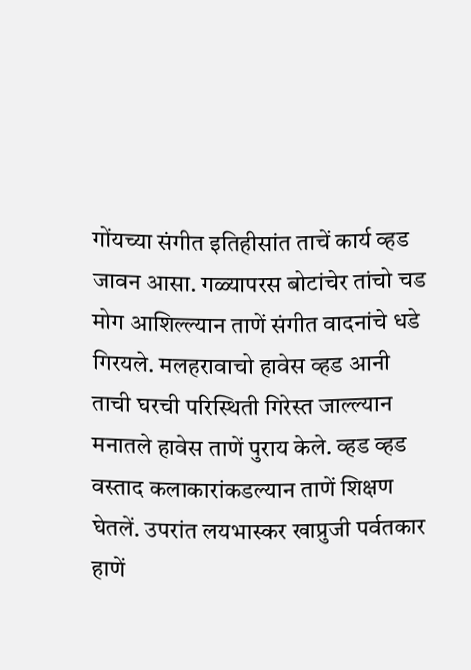गोंयच्या संगीत इतिहीसांत ताचें कार्य व्हड जावन आसा. गळ्यापरस बोटांचेर तांचो चड मोग आशिल्ल्यान ताणें संगीत वादनांचे धडे गिरयले. मलहरावाचो हावेस व्हड आनी ताची घरची परिस्थिती गिरेस्त जाल्ल्यान मनातले हावेस ताणें पुराय केले. व्हड व्हड वस्ताद कलाकारांकडल्यान ताणें शिक्षण घेतलें. उपरांत लयभास्कर खाप्रुजी पर्वतकार हाणें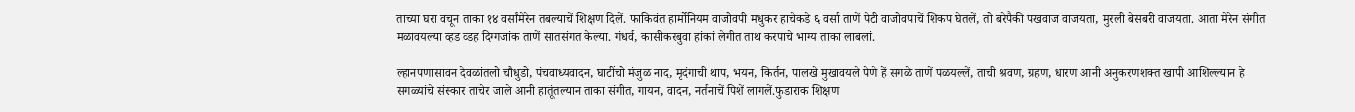ताच्या घरा वचून ताका १४ वर्सांमेरेन तबल्याचें शिक्षण दिलें. फाकिवंत हार्मोनियम वाजोवपी मधुकर हाचेकडे ६ वर्सा ताणें पेटी वाजोवपाचें शिकप घेतलें, तो बरेपैकी पखवाज वाजयता, मुरली बेसबरी वाजयता. आता मेरेन संगीत मळावयल्या व्हड व्डह दिग्गजांक ताणें सातसंगत केल्या. गंधर्व, कासीकरबुवा हांकां लेगीत ताथ करपाचे भाग्य ताका लाबलां.

ल्हानपणासावन देवळांतलो चौधुडो, पंचवाध्यवादन, घाटींचो मंजुळ नाद, मृदंगाची थाप, भयन, किर्तन, पालखे मुखावयले पेणे हें सगळे ताणें पळयल्लें, ताची श्रवण, ग्रहण, धारण आनी अनुकरणशक्त खापी आशिल्ल्यान हे सगळ्यांचे संस्कार ताचेर जाले आनी हातूंतल्यान ताका संगीत, गायन, वादन, नर्तनाचें पिशें लागलें.फुडाराक शिक्षण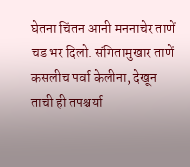घेतना चिंतन आनी मननाचेर ताणें चड भर दिलो. संगितामुखार ताणें कसलीच पर्वा केलीना, देखून ताची ही तपश्चर्या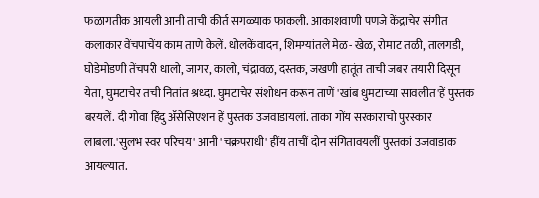फळागतीक आयली आनी ताची कीर्त सगळ्याक फाकली. आकाशवाणी पणजे केंद्राचेर संगीत कलाकार वेंचपाचेंय काम ताणे केलें. धोलकेंवादन, शिमग्यांतले मेळ- खेळ, रोमाट तळी, तालगडी, घोडेमोडणी तेंचपरी धालो, जागर, कालो, चंद्रावळ, दस्तक, जखणी हातूंत ताची जबर तयारी दिसून येता, घुमटाचेर तची नितांत श्रध्दा. घुमटाचेर संशोधन करून ताणें 'खांब धुमटाच्या सावलीत'हें पुस्तक बरयलें. दी गोवा हिंदु ॲसेसिएशन हें पुस्तक उजवाडायलां. ताका गोंय सरकाराचो पुरस्कार लाबला.'सुलभ स्वर परिचय' आनी 'चक्रपराधी' हींय ताचीं दोन संगितावयलीं पुस्तकां उजवाडाक आयल्यात.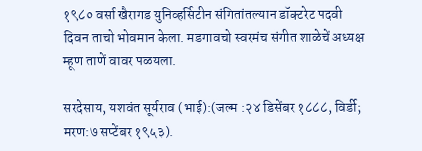१९८० वर्सा खैरागड युनिव्हर्सिटीन संगितांतल्यान डॉक्टरेट पदवी दिवन ताचो भोवमान केला. मडगावचो स्वरमंच संगीत शाळेचें अध्यक्ष म्हूण ताणें वावर पळयला.

सरदेसाय, यशवंत सूर्यराव (भाई):(जल्म :२४ डिसेंबर १८८८, विर्डी; मरण:७ सप्टेंबर १९५३).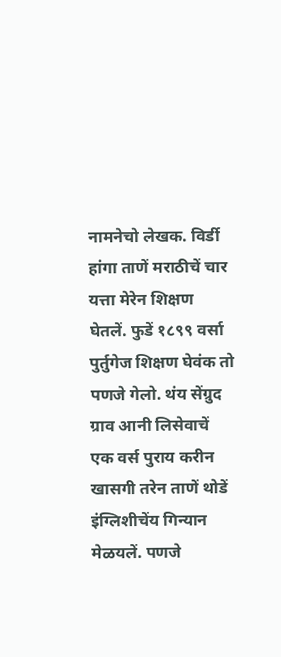नामनेचो लेखक. विर्डी हांगा ताणें मराठीचें चार यत्ता मेरेन शिक्षण घेतलें. फुडें १८९९ वर्सा पुर्तुगेज शिक्षण घेवंक तो पणजे गेलो. थंय सेंग्रुद ग्राव आनी लिसेवाचें एक वर्स पुराय करीन खासगी तरेन ताणें थोडें इंग्लिशीचेंय गिन्यान मेळयलें. पणजे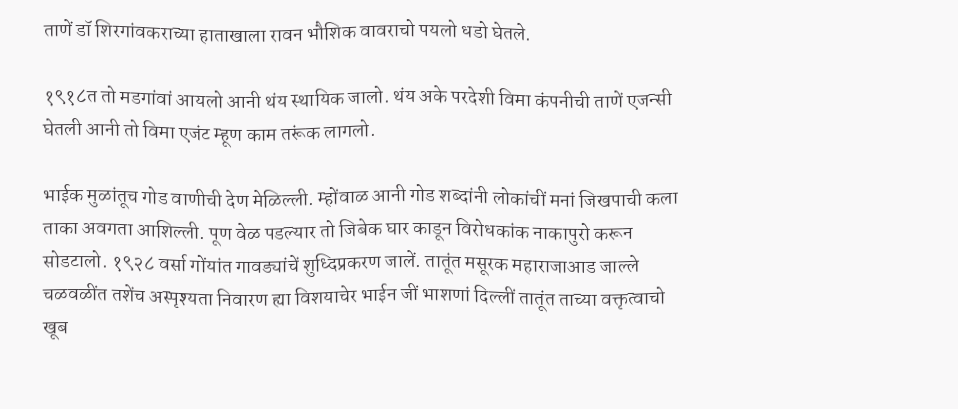ताणें डॉ शिरगांवकराच्या हाताखाला रावन भौशिक वावराचो पयलो धडो घेतले.

१९१८त तो मडगांवां आयलो आनी थंय स्थायिक जालो. थंय अके परदेशी विमा कंपनीची ताणें एजन्सी घेतली आनी तो विमा एजंट म्हूण काम तरूंक लागलो.

भाईक मुळांतूच गोड वाणीची देण मेळिल्ली. म्होंवाळ आनी गोड शब्दांनी लोकांचीं मनां जिखपाची कला ताका अवगता आशिल्ली. पूण वेळ पडल्यार तो जिबेक घार काडून विरोधकांक नाकापुरो करून सोडटालो. १९२८ वर्सा गोंयांत गावड्यांचें शुध्दिप्रकरण जालें. तातूंत मसूरक महाराजाआड जाल्ले चळवळींत तशेंच अस्पृश्यता निवारण ह्या विशयाचेर भाईन जीं भाशणां दिल्लीं तातूंत ताच्या वक्तृत्वाचो खूब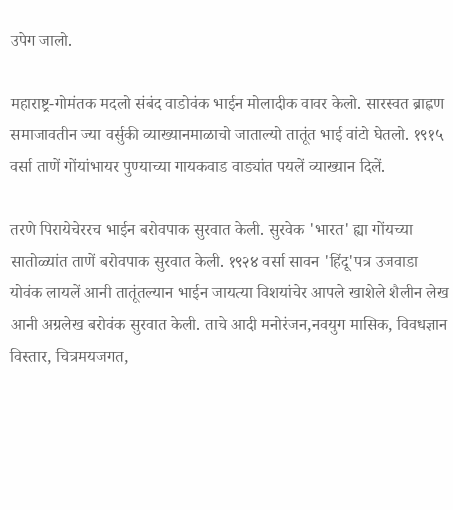उपेग जालो.

महाराष्ट्र-गोमंतक मदलो संबंद वाडोवंक भाईन मोलादीक वावर केलो. सारस्वत ब्राह्नण समाजावतीन ज्या वर्सुकी व्याख्यानमाळाचो जाताल्यो तातूंत भाई वांटो घेतलो. १९१५ वर्सा ताणें गोंयांभायर पुण्याच्या गायकवाड वाड्यांत पयलें व्याख्यान दिलें.

तरणे पिरायेचेररच भाईन बरोवपाक सुरवात केली. सुरवेक 'भारत' ह्या गोंयच्या सातोळ्यांत ताणें बरोवपाक सुरवात केली. १९२४ वर्सा सावन 'हिंदू'पत्र उजवाडा योवंक लायलें आनी तातूंतल्यान भाईन जायत्या विशयांचेर आपले खाशेले शैलीन लेख आनी अग्रलेख बरोवंक सुरवात केली. ताचे आदी मनोरंजन,नवयुग मासिक, विवधज्ञान विस्तार, चित्रमयजगत,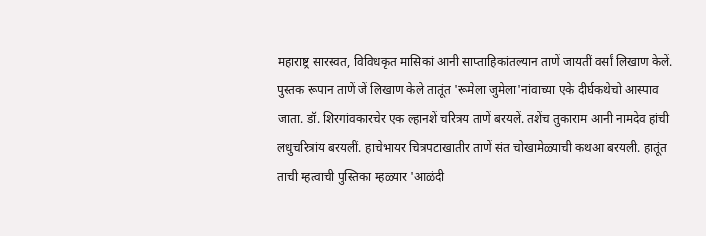महाराष्ट्र सारस्वत, विविधकृत मासिकां आनी साप्ताहिकांतल्यान ताणें जायतीं वर्सां लिखाण केलें. पुस्तक रूपान ताणें जें लिखाण केले तातूंत 'रूमेला जुमेला'नांवाच्या एके दीर्घकथेचो आस्पाव जाता. डॉ. शिरगांवकारचेर एक ल्हानशें चरित्रय ताणें बरयलें. तशेंच तुकाराम आनी नामदेव हांची लधुचरित्रांय बरयलीं. हाचेभायर चित्रपटाखातीर ताणें संत चोखामेळ्याची कथआ बरयली. हातूंत ताची म्हत्वाची पुस्तिका म्हळ्यार 'आळंदी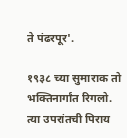ते पंढरपूर'.

१९३८ च्या सुमाराक तो भक्तिनार्गांत रिगलो. त्या उपरांतची पिराय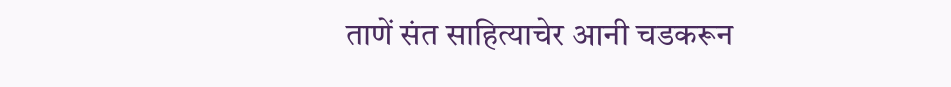ताणें संत साहित्याचेर आनी चडकरून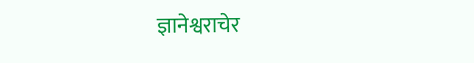ज्ञानेश्वराचेर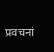प्रवचनां